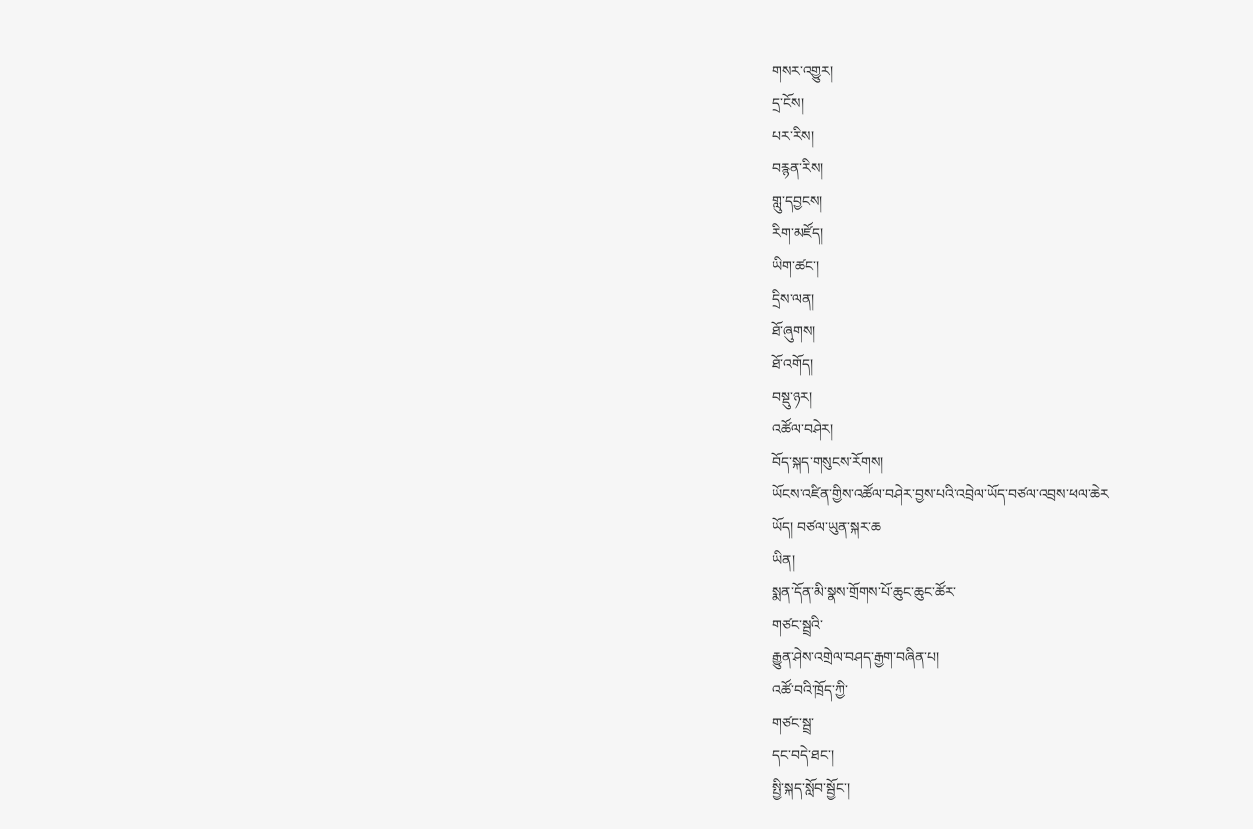གསར་འགྱུར།
དྲ་ངོས།
པར་རིས།
བརྙན་རིས།
གླུ་དབྱངས།
རིག་མཛོད།
ཡིག་ཚང་།
དྲིས་ལན།
ཐོ་ཞུགས།
ཐོ་འགོད།
བསྡུ་ཉར།
འཚོལ་བཤེར།
བོད་སྐད་གསུངས་རོགས།
ཡོངས་འཛིན་གྱིས་འཚོལ་བཤེར་བྱས་པའི་འབྲེལ་ཡོད་བཙལ་འབྲས་ཕལ་ཆེར
ཡོད། བཙལ་ཡུན་སྐར་ཆ
ཡིན།
སྨན་དོན་མི་སྣས་གྲོགས་པོ་ཆུང་ཆུང་ཚོར་
གཙང་སྦྲའི་
རྒྱུན་ཤེས་འགྲེལ་བཤད་རྒྱག་བཞིན་པ།
འཚོ་བའི་ཁྲོད་ཀྱི་
གཙང་སྦྲ་
དང་བདེ་ཐང་།
སྤྱི་སྐད་སློབ་སྦྱོང་།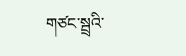གཙང་སྦྲའི་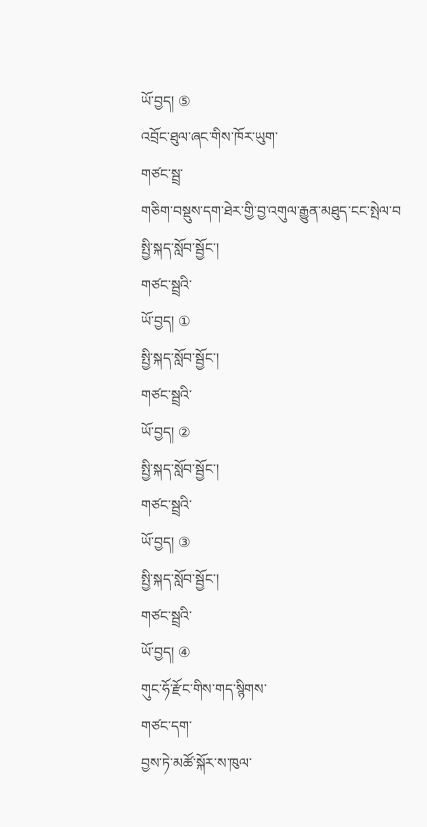ཡོ་བྱད། ⑤
འབྲོང་ཐུལ་ཞང་གིས་ཁོར་ཡུག་
གཙང་སྦྲ་
གཅིག་བསྡུས་དག་ཐེར་གྱི་བྱ་འགུལ་རྒྱུན་མཐུད་ངང་སྤེལ་བ
སྤྱི་སྐད་སློབ་སྦྱོང་།
གཙང་སྦྲའི་
ཡོ་བྱད། ①
སྤྱི་སྐད་སློབ་སྦྱོང་།
གཙང་སྦྲའི་
ཡོ་བྱད། ②
སྤྱི་སྐད་སློབ་སྦྱོང་།
གཙང་སྦྲའི་
ཡོ་བྱད། ③
སྤྱི་སྐད་སློབ་སྦྱོང་།
གཙང་སྦྲའི་
ཡོ་བྱད། ④
གུང་ཧོ་རྫོང་གིས་གད་སྙིགས་
གཙང་དག་
བྱས་ཏེ་མཚོ་སྐོར་ས་ཁུལ་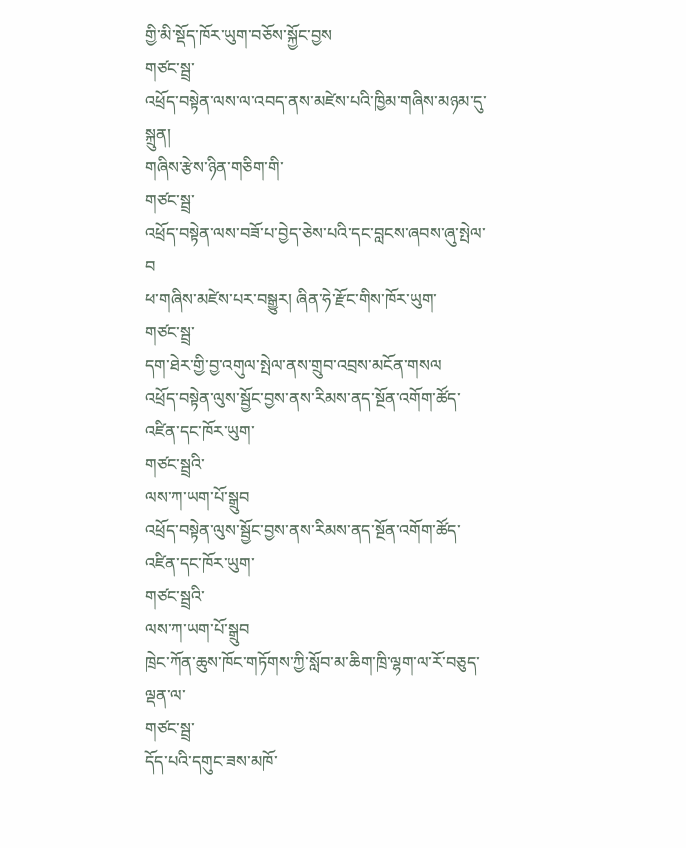གྱི་མི་སྡོད་ཁོར་ཡུག་བཅོས་སྐྱོང་བྱས
གཙང་སྦྲ་
འཕྲོད་བསྟེན་ལས་ལ་འབད་ནས་མཛེས་པའི་ཁྱིམ་གཞིས་མཉམ་དུ་སྐྲུན།
གཞིས་རྩེས་ཉིན་གཅིག་གི་
གཙང་སྦྲ་
འཕྲོད་བསྟེན་ལས་བཟོ་པ་བྱེད་ཅེས་པའི་དང་བླངས་ཞབས་ཞུ་སྤེལ་བ
ཕ་གཞིས་མཛེས་པར་བསྒྱུར། ཞིན་ཧེ་རྫོང་གིས་ཁོར་ཡུག་
གཙང་སྦྲ་
དག་ཐེར་གྱི་བྱ་འགུལ་སྤེལ་ནས་གྲུབ་འབྲས་མངོན་གསལ
འཕྲོད་བསྟེན་ལུས་སྦྱོང་བྱས་ནས་རིམས་ནད་སྔོན་འགོག་ཚོད་འཛིན་དང་ཁོར་ཡུག་
གཙང་སྦྲའི་
ལས་ཀ་ཡག་པོ་སྒྲུབ
འཕྲོད་བསྟེན་ལུས་སྦྱོང་བྱས་ནས་རིམས་ནད་སྔོན་འགོག་ཚོད་འཛིན་དང་ཁོར་ཡུག་
གཙང་སྦྲའི་
ལས་ཀ་ཡག་པོ་སྒྲུབ
ཁྲེང་ཀོན་ཆུས་ཁོང་གཏོགས་ཀྱི་སློབ་མ་ཆིག་ཁྲི་ལྷག་ལ་རོ་བཅུད་ལྡན་ལ་
གཙང་སྦྲ་
དོད་པའི་དགུང་ཟས་མཁོ་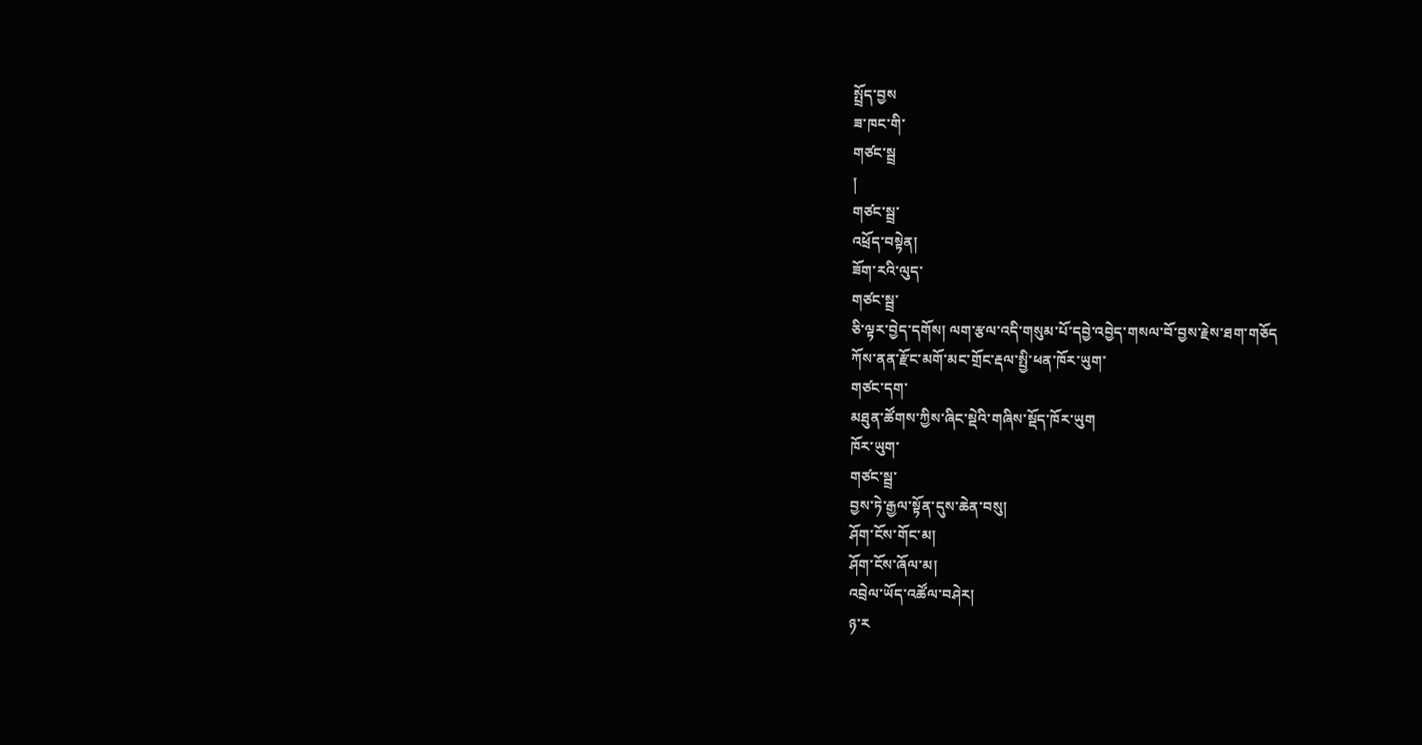སྤྲོད་བྱས
ཟ་ཁང་གི་
གཙང་སྦྲ
།
གཙང་སྦྲ་
འཕྲོད་བསྟེན།
ཟོག་རའི་ལུད་
གཙང་སྦྲ་
ཅི་ལྟར་བྱེད་དགོས། ལག་རྩལ་འདི་གསུམ་པོ་དབྱེ་འབྱེད་གསལ་བོ་བྱས་རྗེས་ཐག་གཅོད
ཀོས་ནན་རྫོང་མགོ་མང་གྲོང་རྡལ་སྤྱི་ཕན་ཁོར་ཡུག་
གཙང་དག་
མཐུན་ཚོགས་ཀྱིས་ཞིང་སྡེའི་གཞིས་སྡོད་ཁོར་ཡུག
ཁོར་ཡུག་
གཙང་སྦྲ་
བྱས་ཏེ་རྒྱལ་སྟོན་དུས་ཆེན་བསུ།
ཤོག་ངོས་གོང་མ།
ཤོག་ངོས་ཞོལ་མ།
འབྲེལ་ཡོད་འཚོལ་བཤེར།
ཉ་ར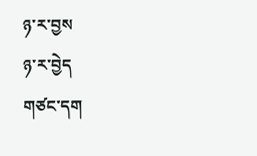ཉ་ར་བྱས
ཉ་ར་བྱེད
གཙང་དག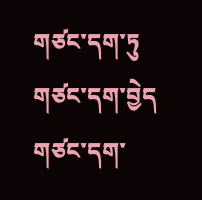གཙང་དག་ཏུ
གཙང་དག་བྱེད
གཙང་དག་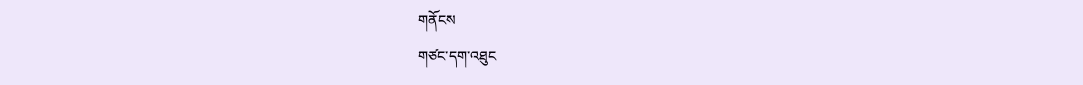གནོངས
གཙང་དག་འཐུང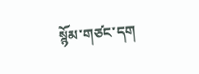སྙོམ་གཙང་དག